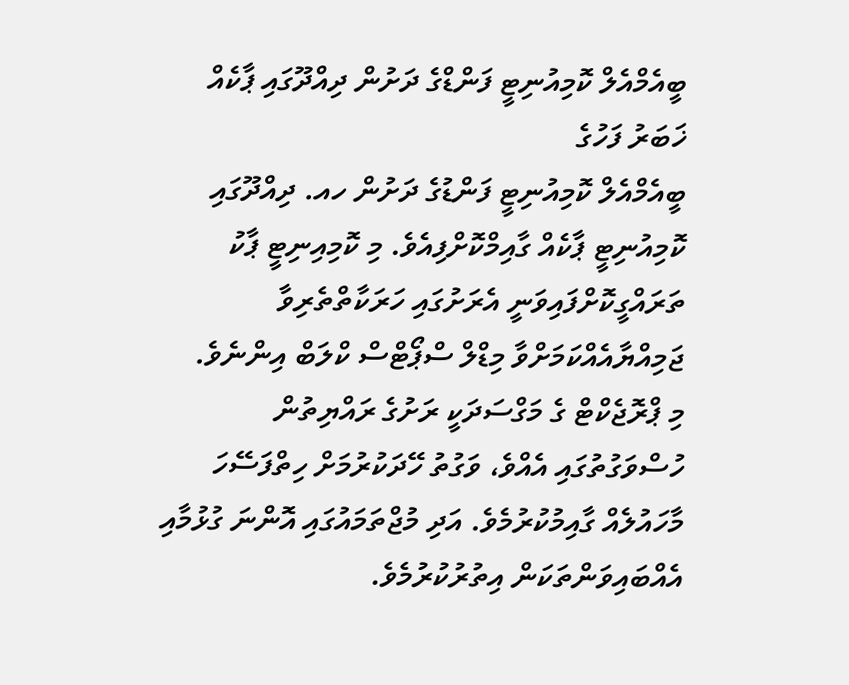ބީއެމްއެލް ކޮމިއުނިޓީ ފަންޑްގެ ދަށުން ދިއްދޫގައި ޕާކެއް
ޚަބަރު ފަހުގެ
ބީއެމްއެލް ކޮމިއުނިޓީ ފަންޑުގެ ދަށުން ހއ. ދިއްދޫގައި ކޮމިއުނިޓީ ޕާކެއް ގާއިމްކޮށްފިއެވެ. މި ކޮމިއިނިޓީ ޕާކު ތަރައްގީކޮށްފައިވަނީ އެރަށުގައި ހަރަކާތްތެރިވާ ޖަމިއްޔާއެއްކަމަށްވާ މިޑްލް ސްޕޯޓްސް ކްލަބް އިންނެވެ.
މި ޕްރޮޖެކްޓް ގެ މަގްސަދަކީ ރަށުގެ ރައްޔިތުން ހުސްވަގުތުގައި އެއްވެ، ވަގުތު ހޭދަކުރުމަށް ހިތްފަސޭހަ މާހައުލެއް ގާއިމުކުރުމެވެ. އަދި މުޖްތަމައުގައި އޮންނަ ގުޅުމާއި އެއްބައިވަންތަކަން އިތުރުކުރުމެވެ.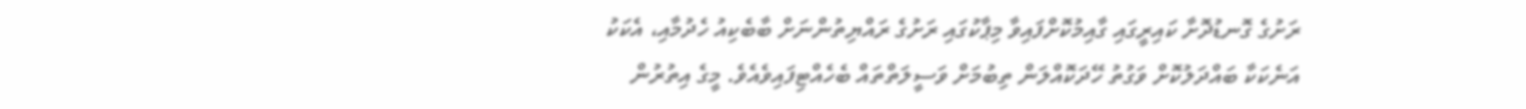ރަށުގެ ގޮނޑުދޮށާ ކައިރީގައި ގާއިމުކޮށްފައިވާ މިޕާކުގައި ރަށުގެ ރައްޔިތުންނަށް ބާބެކިއު ހެދުމާއި، އެކަކު އަނެކަކާ ބައްދަލުކޮށް ވަގުތު ހޭދަކޮއްލަން ތިބުމަށް ވަސީލަތްތައް ބެހެއްޓިފައިވެއެވެ. މީގެ އިތުރުން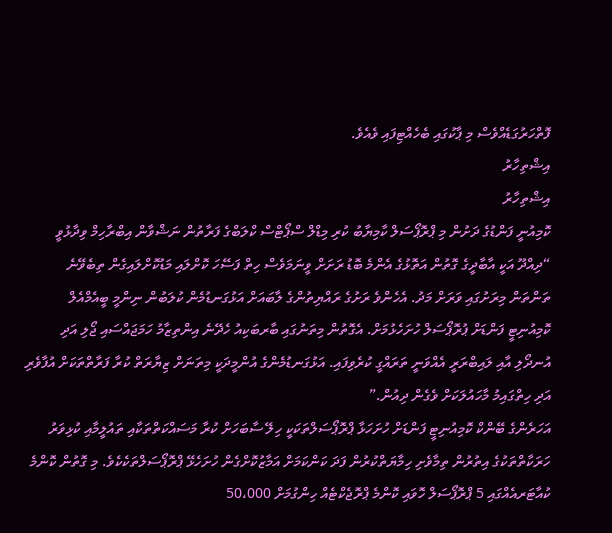ފޮތްހަރުގަޑެއްވެސް މި ޕާކުގައި ބެހެއްޓިފައި ވެއެވެ.
އިޝްތިހާރު
އިޝްތިހާރު
ކޮމިއުނީ ފަންޑުގެ ދަށުން މި ޕްރޮޕޯސަލް ކާމިޔާބު ކުރި މިޑްލް ސްޕޯޓްސް ކްލަބްގެ ފަރާތުން ނަޝްވާން އިބްރާހިމް ވިދާޅުވީ “ދިއްދޫ އަކީ އާބާދީގެ ގޮތުން އަތޮޅުގެ އެންމެ ބޮޑު ރަށަށް ވީނަމަވެސް ހިތް ފަސޭހަ ކޮށްލައި މަޑުކޮށްލައިގެން ތިބެވޭނެ ތަންތަން މިރަށުގައި ވަރަށް މަދު. އެހެންވެ ރަށުގެ ރައްޔިތުންގެ ލާބައަށް އަޅުގަނޑުމެން ކުލަބުން ނިންމީ ބީއެމްއެލް ކޮމިއުނިޓީ ފަންޑަށް ޕުރޮޕޯސަލް ހުށަހެޅުމަށް. އެގޮތުން މިތަނުގައި ބާރބަކިއު ހެދޭނެ އިންތިޒާމު ހަމަޖައްސައި ޖޯލި އަދި އުނދޯލި އާއި ލައިބްރަރީ އެއްވަނީ ތަރައްގީ ކުރެވިފައި. އަޅުގަނޑުމެންގެ އުންމީދަކީ މިތަނަށް ޒިޔާރަތް ކުރާ ފަރާތްތަކަށް އުފާވެރި އަދި ހިތްގައިމު މާހައުލަކަށް ވެގެން ދިއުން.”
އަހަރެންގެ ބޭންކް ކޮމިއުނިޓީ ފަންޑަށް ހުށަހަޅާ ޕްރޮޕޯސަލްތަކަކީ ހިލޭ ސާބަހަށް ކުރާ މަސައްކަތްތަކާއި ތައުލީމާއި ކުޅިވަރު ހަރަކާތްތަކުގެ އިތުރުން ތިމާވެށި ހިމާޔަތްކުރުން ފަދަ ކަންކަމަށް އަމާޒުކޮށްގެން ހުށަހެޅޭ ޕްރޮޕޯސަލްތަކެކެވެ. މި ގޮތުން ކޮންމެ ކުއާޓަރއެއްގައި 5 ޕްރޮޕޯސަލް ހޮވައި ކޮންމެ ޕްރޮޖެކްޓެއް ހިންގުމަށް 50،000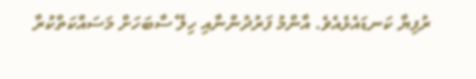ރުފިޔާ ކަނޑައެޅެއެވެ. އާންމު ފަރުދުންނާއި ހިލޭ ސާބަހަށް މަސައްކަތްކުރާ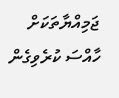ޖަމިއްޔާތަކަށް ހާއްސަ ކުރެވިގެން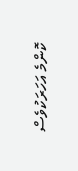ކޮންމެ އަހަރަކުވެސް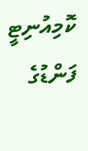ކޮމިއުނިޓީ ފަންޑުގެ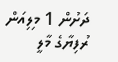ދަށުން 1 މިލިއަން ރުފިޔާގެ މާލީ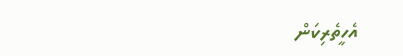އެހީތެރިކަން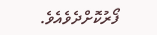ފޯރުކޮށްދެވެއެވެ.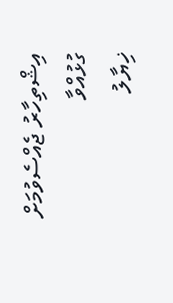އިޝްތިހާރު ޖެއްސެވުމަށް ގުޅުއްވާ
ޚިޔާލު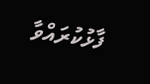ފާޅުކުރައްވާ